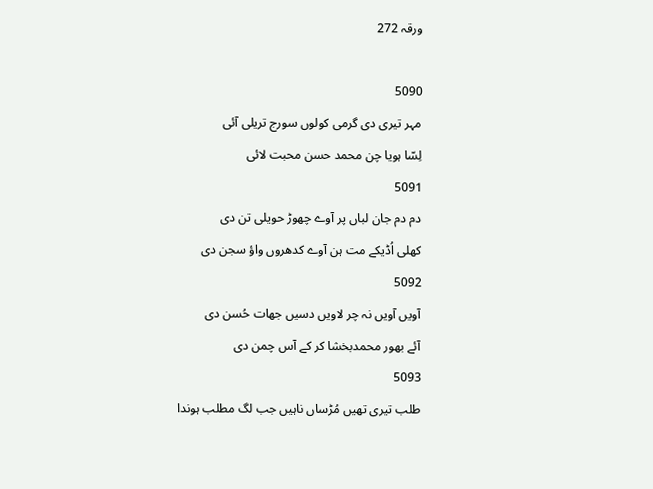ورقہ 272

5090
مہر تیری دی گرمی کولوں سورج تریلی آئی
لِسّا ہویا چن محمد حسن محبت لائی
5091
دم دم جان لباں پر آوے چھوڑ حویلی تن دی
کھلی اُڈیکے مت ہن آوے کدھروں واؤ سجن دی
5092
آویں آویں نہ چر لاویں دسیں جھات حُسن دی
آئے بھور محمدبخشا کر کے آس چمن دی
5093
طلب تیری تھیں مُڑساں ناہیں جب لگ مطلب ہوندا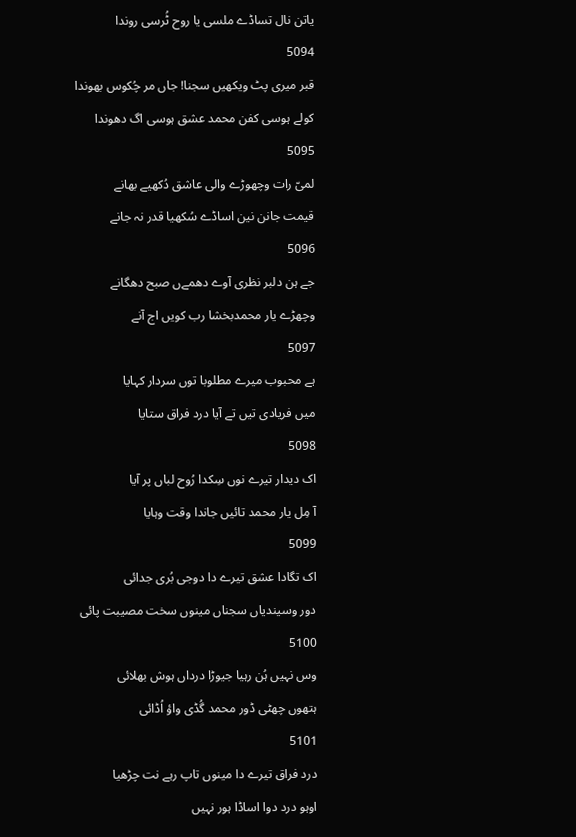یاتن نال تساڈے ملسی یا روح ٹُرسی روندا
5094
قبر میری پٹ ویکھیں سجنا! جاں مر چُکوس بھوندا
کولے ہوسی کفن محمد عشق ہوسی اگ دھوندا
5095
لمیّ رات وچھوڑے والی عاشق دُکھیے بھانے
قیمت جانن نین اساڈے سُکھیا قدر نہ جانے
5096
جے ہن دلبر نظری آوے دھمےں صبح دھگانے
وچھڑے یار محمدبخشا رب کویں اج آنے
5097
ہے محبوب میرے مطلوبا توں سردار کہایا
میں فریادی تیں تے آیا درد فراق ستایا
5098
اک دیدار تیرے نوں سِکدا رُوح لباں پر آیا
آ مِل یار محمد تائیں جاندا وقت وہایا
5099
اک تگادا عشق تیرے دا دوجی بُری جدائی
دور وسیندیاں سجناں مینوں سخت مصیبت پائی
5100
وس نہیں ہُن رہیا جیوڑا درداں ہوش بھلائی
ہتھوں چھٹی ڈور محمد گُڈی واؤ اُڈائی
5101
درد فراق تیرے دا مینوں تاپ رہے نت چڑھیا
اوہو درد دوا اساڈا ہور نہیں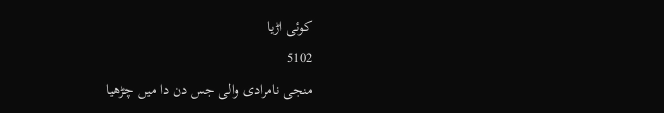کوئی اڑیا
5102
منجی نامرادی والی جس دن دا میں چڑھیا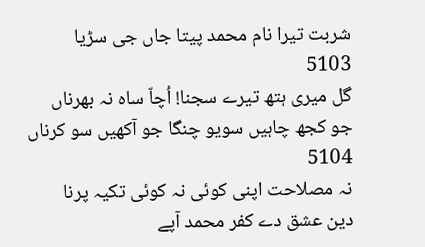شربت تیرا نام محمد پیتا جاں جی سڑیا
5103
گل میری ہتھ تیرے سجنا! اُچاّ ساہ نہ بھرناں
جو کجھ چاہیں سویو چنگا جو آکھیں سو کرناں
5104
نہ مصلاحت اپنی کوئی نہ کوئی تکیہ پرنا
دین عشق دے کفر محمد آپے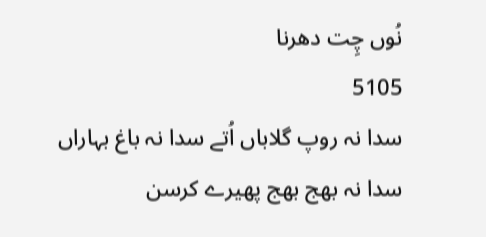نُوں چِت دھرنا
5105
سدا نہ روپ گلاباں اُتے سدا نہ باغ بہاراں
سدا نہ بھج بھج پھیرے کرسن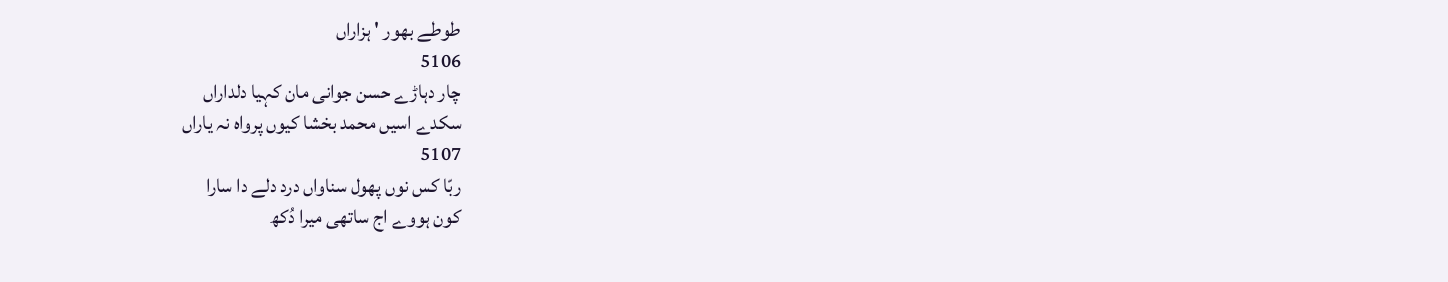طوطے بھور ' ہزاراں
5106
چار دہاڑے حسن جوانی مان کہیا دلداراں
سکدے اسیں محمد بخشا کیوں پرواہ نہ یاراں
5107
ربّا کس نوں پھول سناواں درد دلے دا سارا
کون ہووے اج ساتھی میرا دُکھ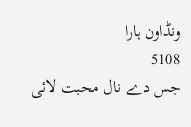ونڈاون ہارا
5108
جس دے نال محبت لائی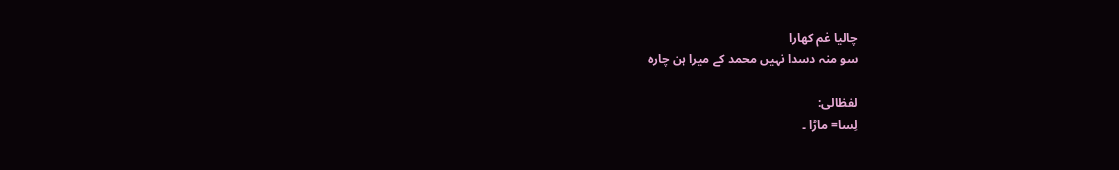چالیا غم کھارا
سو منہ دسدا نہیں محمد کے میرا ہن چارہ

لفظالی:
لِسا= ماڑا ۔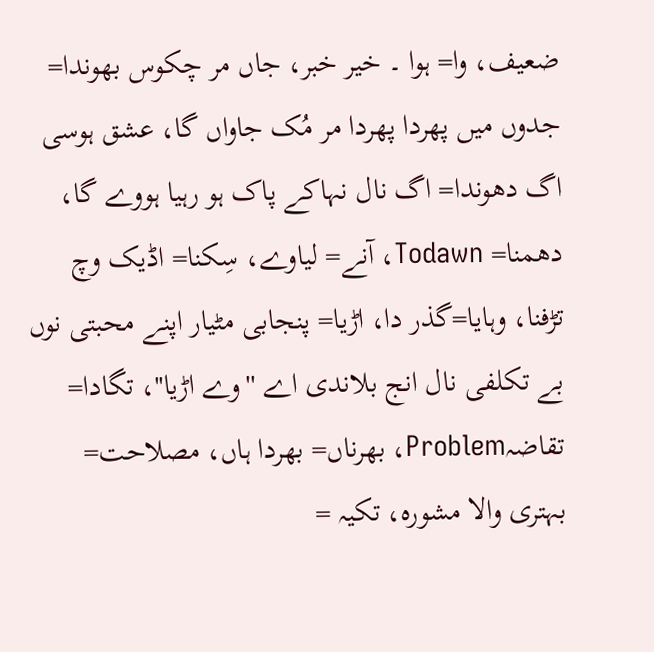ضعیف، وا= ہوا ۔ خیر خبر، جاں مر چکوس بھوندا= جدوں میں پھردا پھردا مر مُک جاواں گا، عشق ہوسی اگ دھوندا= اگ نال نہاکے پاک ہو رہیا ہووے گا، دھمنا= Todawn، آنے= لیاوے، سِکنا= اڈیک وچ تڑفنا، وہایا=گذر دا، اڑیا= پنجابی مٹیار اپنے محبتی نوں بے تکلفی نال انج بلاندی اے ''وے اڑیا''، تگادا= تقاضہProblem، بھرناں= بھردا ہاں، مصلاحت= بہتری والا مشورہ، تکیہ =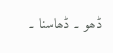ڈھو ۔ ڈھاسنا ۔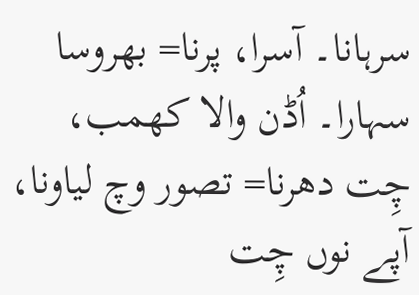سرہانا۔ آسرا، پرنا= بھروسا سہارا۔ اُڈن والا کھمب، چِت دھرنا= تصور وچ لیاونا، آپے نوں چِت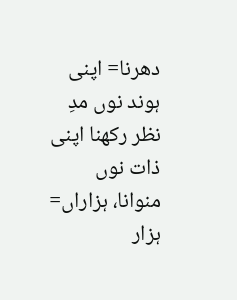دھرنا= اپنی ہوند نوں مدِ نظر رکھنا اپنی ذات نوں منوانا، ہزاراں= ہزار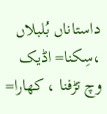داستاناں بُلبلاں ،سِکنا= اڈیک وچ تڑفنا ، کھارا=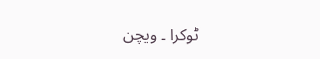ٹوکرا ۔ ویچن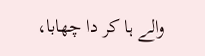والے ہا کر دا چھابا،